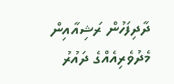ދާދިފަހުން ރަޝިއާއިން މެދުވެރިއެއްގެ ދައުރު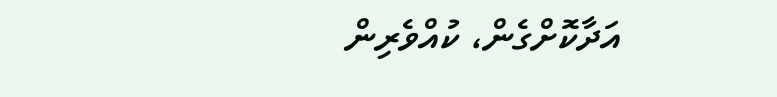އަދާކޮށްގެން، ކުއްވެރިން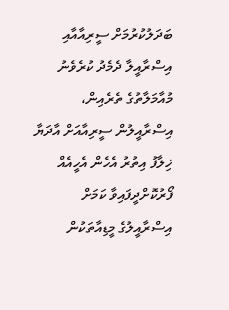ބަދަލުކުރުމަށް ސީރިއާއާއި އިސްރާއީލާ ދެމެދު ކުރެވެނު މުއާމަލާތުގެ ތެރެއިން، އިސްރާއީލުން ސީރިއާއަށް އާދަޔާ ޚިލާފު އިތުރު އެހެން އެހީއެއް ފޯރުކޮށްދީފައިވާ ކަމަށް އިސްރާއީލުގެ މީޑިއާތަކުން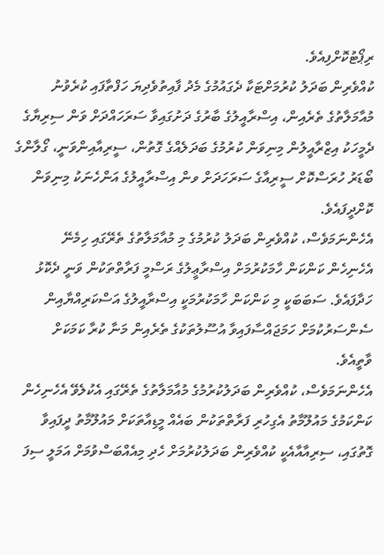ރިޕޯޓުކޮށްފިއެވެ.
ކުއްވެރިން ބަދަލު ކުރުމަށްޓަކާ ދެގައުމުގެ މެދު ފާއިތުވެދިޔަ ހަފްތާފައި ކުރެވުނު މުއާމަލާތުގެ ތެރެއިން، އިސްރާއީލުގެ ބާރުގެ ދަށުގައިވާ ސަރަހައްދަށް ވަން ސިރިޔާގެ ދެމީހަކު އިޒްރާއީލުން މިނިވަން ކުރުމުގެ ބަދަލެއްގެ ގޮތުން، ސީރިއާއިންވަނީ، ގޯލާންގެ ބޯޑަރު ހުރަސްކޮށް ސީރިއާގެ ސަރަހަދަށް ވން އިސްރާއީލުގެ އަންހެނަކު މިނިވަން ކޮށްދީފައެވެ.
އެހެންނަމަވެސް، ކުއްވެރިން ބަދަލު ކުރުމުގެ މި މުއާމަލާތުގެ ތެރޭގައި ހިމެނޭ އެހެނިހެން ކަންކަން ހާމަކުރުމަށް އިސްރާޢީލުގެ ރަސްމީ ފަރާތްތަކުން ވަނީ ދެކޮޅު ހަދާފައެވެ. ސަބަބަކީ މި ކަންކަން ހާމަކުރުމަކީ އިސްރާއީލުގެ އަސްކަރިއްޔާއިން ސެންސަރުކުމަށް ހަމަޖައްސާފައިވާ އުސޫލުތަކުގެ ތެރެއިން މަނާ ކުރާ ކަމަކަށް ވާތީއެވެ.
އެހެންނަމަވެސް، ކުއްވެރިން ބަދަލުކުރުމުގެ މުއާމަލާތުގެ ތެރޭގައި އެކުލެވޭ އެހެނިހެން ކަންކަމުގެ މައުލޫމާތު އެގިހުރި ފަރާތްތަކުން ބައެއް މީޑިއާތަކަށް މައުލޫމާތު ދީފައިވާ ގޮތުގައި، ސިރިއާއާއެކީ ކުއްވެރިން ބަދަލުކުރުމަށް ހެދި މިއެއްބަސްވުމަށް އަމަލީ ސިފަ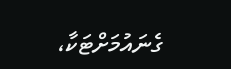ގެނައުމަށްޓަކާ،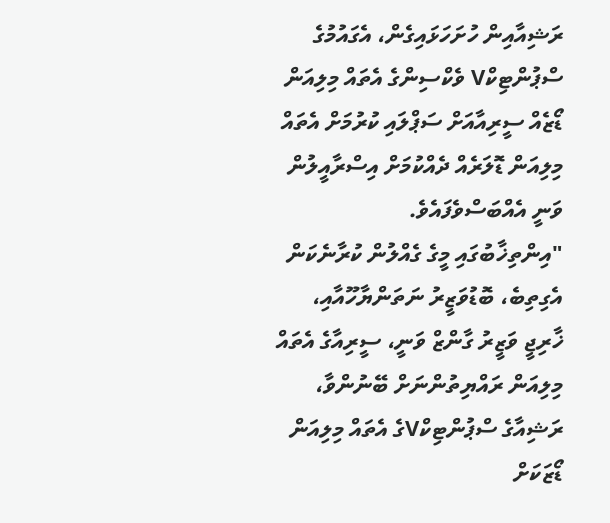ރަޝިއާއިން ހުށަހަޅައިގެން، އެގައުމުގެ ސްޕުންޓިކްV ވެކްސިންގެ އެތައް މިލިއަން ޑޯޒެއް ސީރިއާއަށް ސަޕްލައި ކުރުމަށް އެތައް މިލިއަން ޑޮލަރެއް ދެއްކުމަށް އިސްރާއީލުން ވަނީ އެއްބަސްވެފައެވެ.
"އިންތިޚާބުގައި މީގެ ގެއްލުން ކުރާނެކަން އެގިތިބެ، ބޮޑުވަޒީރު ނަތަންޔާހޫއާއި، ޚާރިޖީ ވަޒީރު ގާންޒް ވަނީ، ސީރިއާގެ އެތައް މިލިއަން ރައްޔިތުންނަށް ބޭނުންވާ، ރަޝިއާގެ ސްޕުންޓިކްVގެ އެތައް މިލިއަން ޑޯޒަކަށް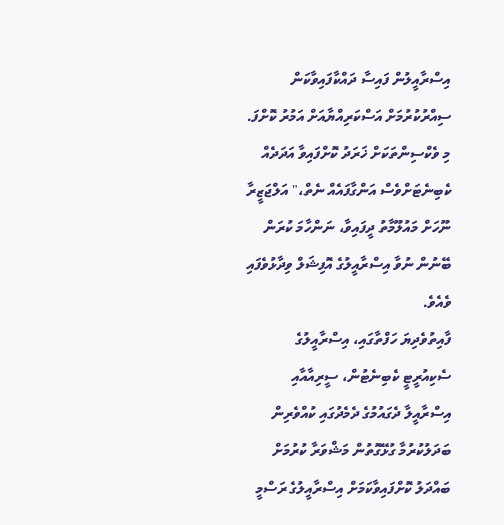އިސްރާއީލުން ފައިސާ ދައްކާފައިވާކަން ސިއްރުކުރުމަށް އަސްކަރިއްޔާއަށް އަމުރު ކޮށްފަ. މި ވެކްސިންތަކަށް ޚަރަދު ކޮށްފައިވާ އަދަދެއް ކެބިނެޓަށްވެސް އަންގާފައެއް ނެތް،" އަލްޖަޒީރާ ނޫހަށް މައުލޫމާތު ދީފައިވާ، ނަންހާމަ ކުރަން ބޭނުން ނުވާ އިސްރާއީލުގެ އޮފިޝަލް ވިދާޅުވެފައި ވެއެވެ.
ފާއިތުވެދިޔަ ހަފްތާގައި، އިސްރާއީލުގެ ސެކިއުރީޓީ ކެބިނެޓުން، ސީރިއާއާއި އިސްރާއީލާ ދެގައުމުގެ ދެމެދުގައި ކުއްވެރިން ބަދަލުކުރުމާ ގުޅޭގޮތުން މަޝްވަރާ ކުރުމަށް ބައްދަލު ކޮށްފައިވާކަމަށް އިސްރާއީލުގެ ރަސްމީ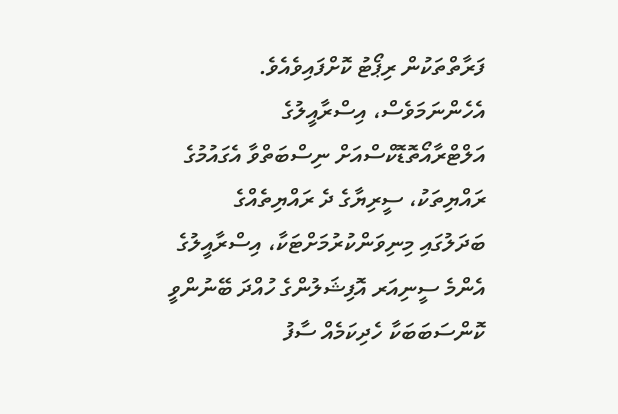ފަރާތްތަކުން ރިޕޯޓު ކޮށްފައިވެއެވެ.
އެހެންނަމަވެސް، އިސްރާއީލުގެ އަލްޓްރާއޯތޮޑޮކްސްއަށް ނިސްބަތްވާ އެގައުމުގެ ރައްޔިތަކު، ސީރިޔާގެ ދެ ރައްޔިތެއްގެ ބަދަލުގައި މިނިވަންކުރުމަށްޓަކާ، އިސްރާއީލުގެ އެންމެ ސީނިއަރ އޮފިޝަލުންގެ ހުއްދަ ބޭނުންވީ ކޮންސަބަބަކާ ހެދިކަމެއް ސާފު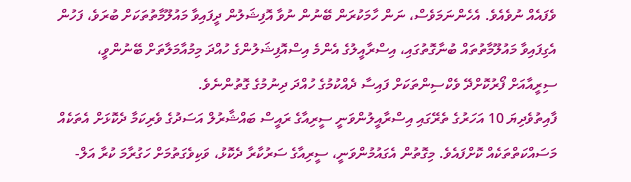ވެފައެއް ނުވެއެވެ. އެހެންނަމަވެސް، ނަން ހާމަކުރަން ބޭނުން ނުވާ އޮފިޝަލުން ދީފައިވާ މައުލޫމާތުތަކަށް ބުރަވެ، ފަހުން އެގިފައިވާ މައުލޫމާތުތައް ބުނާގޮތުގައި، އިސްރާއީލުގެ އެންމެ އިސްއޮފިޝަލުންގެ ހުއްދަ މިމުއާމަލާތަށް ބޭނުންވީ، ސިރީއާއަށް ފޯރުކޮށްދޭ ވެކްސިންތަކަށް ފައިސާ ދެއްކުމުގެ ހުއްދަ ދިނުމުގެ ގޮތުންނެވެ.
ފާއިތުވެދިޔަ 10 އަހަރުގެ ތެރޭގައި އިސްރާއީލުންވަނީ ސީރިއާގެ ރައީސް ބައްޝާރުލް އަސަދުގެ ވެރިކަމާ ދެކޮޅަށް އެތަކެއް މަސައްކަތްތަކެއް ކޮށްފައެވެ. މިގޮތުން އެގައުމުންވަނީ، ސީރިއާގެ ސަރުކާރާ ދެކޮޅު، ވަކިވެގަތުމަށް ހަގުރާމަ ކުރާ އަލް-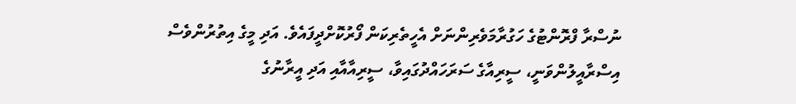ނުސްރާ ފްރޮންޓުގެ ހަގުރާމަވެރިންނަށް އެހީތެރިކަން ފޯރުކޮށްދީފައެވެ. އަދި މީގެ އިތުރުންވެސް އިސްރާއީލުންވަނީ، ސީރިއާގެ ސަރަހައްދުގައިވާ، ސީރިއާއާއި އަދި އީރާނުގެ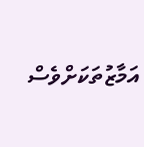އަމާޒުތަކަށްވެސް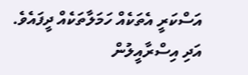އަސްކަރީ އެތަކެއް ހަމަލާތަކެއް ދީފައެވެ.
އަދި އިސްރާއީލުން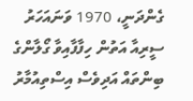ގެންދަނީ، 1970 ވަނައަހަރު ސީރިއާ އަތުން ހިފާފާއިވާ ގޯލާންގެ ބިންތައް އަދިވެސް އިސްތިއުމާރު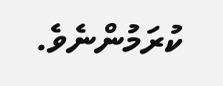ކުރަމުންނެވެ.